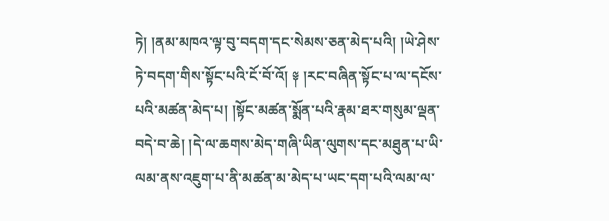ཏེ། །ནམ་མཁའ་ལྟ་བུ་བདག་དང་སེམས་ཅན་མེད་པའི། །ཡེ་ཤེས་ཏེ་བདག་གིས་སྟོང་པའི་ངོ་བོ་འོ། ༈ །རང་བཞིན་སྟོང་པ་ལ་དངོས་པའི་མཚན་མེད་པ། །སྟོང་མཚན་སྨོན་པའི་རྣམ་ཐར་གསུམ་ལྡན་བདེ་བ་ཆེ། །དེ་ལ་ཆགས་མེད་གཞི་ཡིན་ལུགས་དང་མཐུན་པ་ཡི་ལམ་ནས་འཇུག་པ་ནི་མཚན་མ་མེད་པ་ཡང་དག་པའི་ལམ་ལ་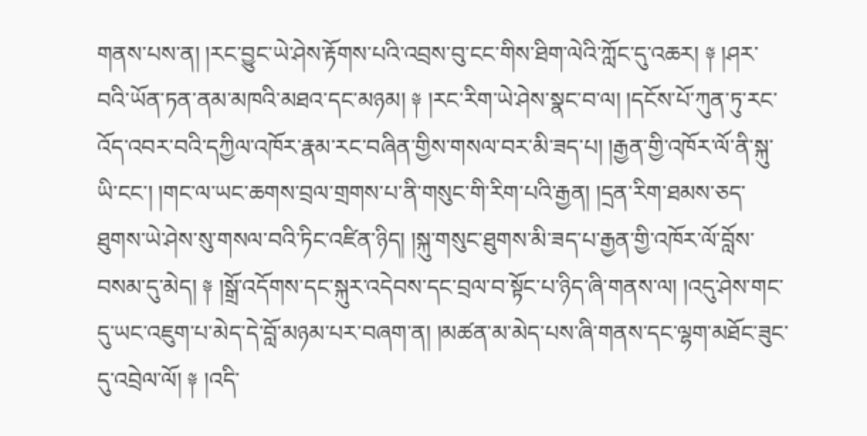གནས་པས་ན། །རང་བྱུང་ཡེ་ཤེས་རྟོགས་པའི་འབྲས་བུ་ངང་གིས་ཐིག་ལེའི་ཀློང་དུ་འཆར། ༈ །ཤར་བའི་ཡོན་ཏན་ནམ་མཁའི་མཐའ་དང་མཉམ། ༈ །རང་རིག་ཡེ་ཤེས་སྣང་བ་ལ། །དངོས་པོ་ཀུན་ཏུ་རང་འོད་འབར་བའི་དཀྱིལ་འཁོར་རྣམ་རང་བཞིན་གྱིས་གསལ་བར་མི་ཟད་པ། །རྒྱན་གྱི་འཁོར་ལོ་ནི་སྐུ་ཡི་ངང་། །གང་ལ་ཡང་ཆགས་བྲལ་གྲགས་པ་ནི་གསུང་གི་རིག་པའི་རྒྱན། །དྲན་རིག་ཐམས་ཅད་ཐུགས་ཡེ་ཤེས་སུ་གསལ་བའི་ཏིང་འཛིན་ཉིད། །སྐུ་གསུང་ཐུགས་མི་ཟད་པ་རྒྱན་གྱི་འཁོར་ལོ་བློས་བསམ་དུ་མེད། ༈ །སྒྲོ་འདོགས་དང་སྐུར་འདེབས་དང་བྲལ་བ་སྟོང་པ་ཉིད་ཞི་གནས་ལ། །འདུ་ཤེས་གང་དུ་ཡང་འཇུག་པ་མེད་དེ་བློ་མཉམ་པར་བཞག་ན། །མཚན་མ་མེད་པས་ཞི་གནས་དང་ལྷག་མཐོང་ཟུང་དུ་འབྲེལ་ལོ། ༈ །འདི་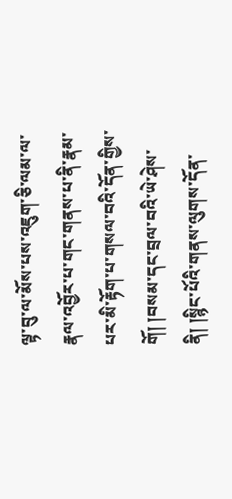ལྟ་བུ་ལ་མོས་པས་འཇུག་ཅི་ལམ་ལ་རྣལ་འབྱོར་པ་གང་གནས་པ་ནི་རྣམ་པར་མི་རྟོག་པ་གསལ་བའི་དོན་གྱིས་གོ། །བསམ་དང་བྲལ་བའི་ཡེ་ཤེས་ནི། །སྙིང་པོའི་གནས་ལུགས་དོན་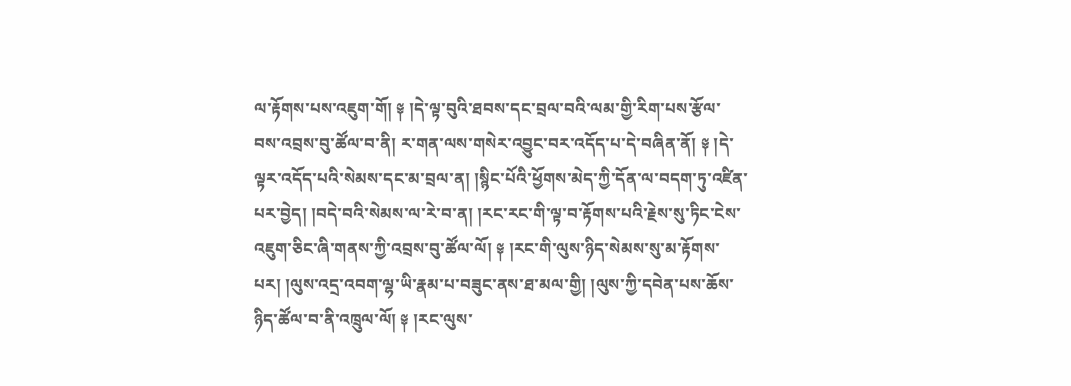ལ་རྟོགས་པས་འཇུག་གོ། ༈ །དེ་ལྟ་བུའི་ཐབས་དང་བྲལ་བའི་ལམ་གྱི་རིག་པས་རྩོལ་བས་འབྲས་བུ་ཚོལ་བ་ནི། ར་གན་ལས་གསེར་འབྱུང་བར་འདོད་པ་དེ་བཞིན་ནོ། ༈ །དེ་ལྟར་འདོད་པའི་སེམས་དང་མ་བྲལ་ན། །སྙིང་པོའི་ཕྱོགས་མེད་ཀྱི་དོན་ལ་བདག་ཏུ་འཛིན་པར་བྱེད། །བདེ་བའི་སེམས་ལ་རེ་བ་ན། །རང་རང་གི་ལྟ་བ་རྟོགས་པའི་རྗེས་སུ་ཏིང་ངེས་འཇུག་ཅིང་ཞི་གནས་ཀྱི་འབྲས་བུ་ཚོལ་ལོ། ༈ །རང་གི་ལུས་ཉིད་སེམས་སུ་མ་རྟོགས་པར། །ལུས་འདྲ་འབག་ལྷ་ཡི་རྣམ་པ་བཟུང་ནས་ཐ་མལ་གྱི། །ལུས་ཀྱི་དབེན་པས་ཆོས་ཉིད་ཚོལ་བ་ནི་འཁྲུལ་ལོ། ༈ །རང་ལུས་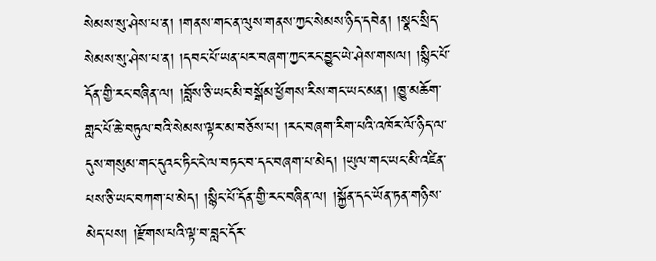སེམས་སུ་ཤེས་པ་ན། །གནས་གང་ན་ལུས་གནས་ཀྱང་སེམས་ཉིད་དབེན། །སྣང་སྲིད་སེམས་སུ་ཤེས་པ་ན། །དབང་པོ་ཡན་པར་བཞག་ཀྱང་རང་བྱུང་ཡེ་ཤེས་གསལ། །སྙིང་པོ་དོན་གྱི་རང་བཞིན་ལ། །བློས་ཅི་ཡང་མི་བསྒོམ་ཕྱོགས་རིས་གང་ཡང་མན། །ཁྱུ་མཆོག་གླང་པོ་ཆེ་བཏུལ་བའི་སེམས་ལྟར་མ་བཅོས་པ། །རང་བཞག་རིག་པའི་འཁོར་ལོ་ཉིད་ལ་དུས་གསུམ་གང་དུའང་ཏིང་ངེ་ལ་བཏང་བ་དང་བཞག་པ་མེད། །ཡུལ་གང་ཡང་མི་འཛིན་པས་ཅི་ཡང་བཀག་པ་མེད། །སྙིང་པོ་དོན་གྱི་རང་བཞིན་ལ། །སྐྱོན་དང་ཡོན་ཏན་གཉིས་མེད་པས། །རྫོགས་པའི་ལྟ་བ་བླང་དོར་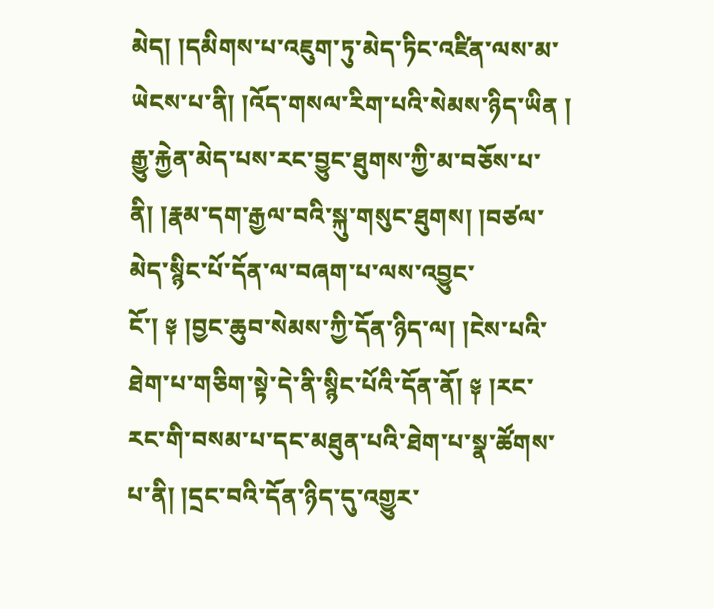མེད། །དམིགས་པ་འཇུག་ཏུ་མེད་ཏིང་འཛིན་ལས་མ་ཡེངས་པ་ནི། །འོད་གསལ་རིག་པའི་སེམས་ཉིད་ཡིན ། རྒྱུ་རྐྱེན་མེད་པས་རང་བྱུང་ཐུགས་ཀྱི་མ་བཅོས་པ་ནི། །རྣམ་དག་རྒྱལ་བའི་སྐུ་གསུང་ཐུགས། །བཙལ་མེད་སྙིང་པོ་དོན་ལ་བཞག་པ་ལས་འབྱུང་ངོ་། ༈ །བྱང་ཆུབ་སེམས་ཀྱི་དོན་ཉིད་ལ། །ངེས་པའི་ཐེག་པ་གཅིག་སྟེ་དེ་ནི་སྙིང་པོའི་དོན་ནོ། ༈ །རང་རང་གི་བསམ་པ་དང་མཐུན་པའི་ཐེག་པ་སྣ་ཚོགས་པ་ནི། །དྲང་བའི་དོན་ཉིད་དུ་འགྱུར་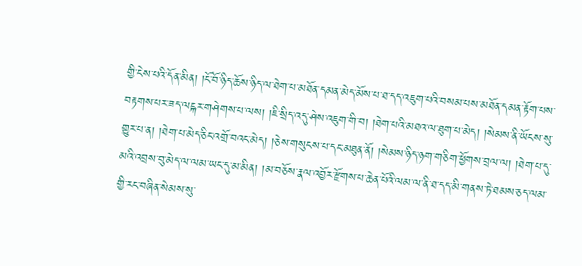གྱི་ངེས་པའི་དོན་མིན། །ངོ་བོ་ཉིད་ཆོས་ཉིད་ལ་ཐེག་པ་མཐོན་དམན་མེད་མོས་པ་ཐ་དད་འཇུག་པའི་བསམ་པས་མཐོན་དམན་རྟོག་པས་བརྟགས་པར་ཟད་ལངྐར་གཤེགས་པ་ལས། །ཇི་སྲིད་འདུ་ཤེས་འཇུག་གི་བ། །ཐེག་པའི་མཐའ་ལ་ཐུག་པ་མེད། །སེམས་ནི་ཡོངས་སུ་གྱུར་པ་ན། །ཐེག་པ་མེད་ཅིང་འགྲོ་བའང་མེད། །ཅེས་གསུངས་པ་དང་མཐུན་ནོ། །སེམས་ཉིད་ཉག་གཅིག་ཕྱོགས་བྲལ་ལ། །ཐེག་པ་དུ་མའི་འབྲས་བུ་མེད་ལ་ལམ་ཡང་དུ་མ་མིན། །མ་བཅོས་རྣལ་འབྱོར་རྫོགས་པ་ཆེན་པོའི་ལམ་ལ་ནི་ཐ་དད་མི་གནས་ཏེ་ཐམས་ཅད་ལམ་གྱི་རང་བཞིན་སེམས་སུ་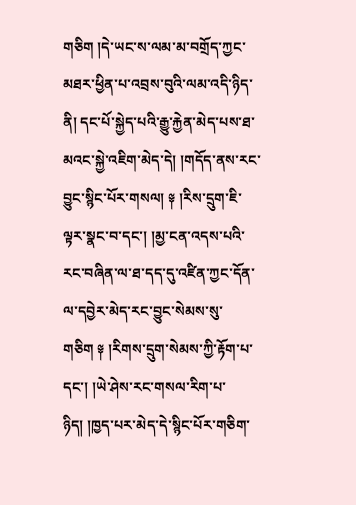གཅིག །དེ་ཡང་ས་ལམ་མ་བགྲོད་ཀྱང་མཐར་ཕྱིན་པ་འབྲས་བུའི་ལམ་འདི་ཉིད་ནི། དང་པོ་སྐྱེད་པའི་རྒྱུ་རྐྱེན་མེད་པས་ཐ་མའང་སྐྱེ་འཇིག་མེད་དེ། །གདོད་ནས་རང་བྱུང་སྙིང་པོར་གསལ། ༈ །རིས་དྲུག་ཇི་ལྟར་སྣང་བ་དང་། །མྱ་ངན་འདས་པའི་རང་བཞིན་ལ་ཐ་དད་དུ་འཛིན་ཀྱང་དོན་ལ་དབྱེར་མེད་རང་བྱུང་སེམས་སུ་གཅིག ༈ །རིགས་དྲུག་སེམས་ཀྱི་རྟོག་པ་དང་། །ཡེ་ཤེས་རང་གསལ་རིག་པ་ཉིད། །ཁྱད་པར་མེད་དེ་སྙིང་པོར་གཅིག་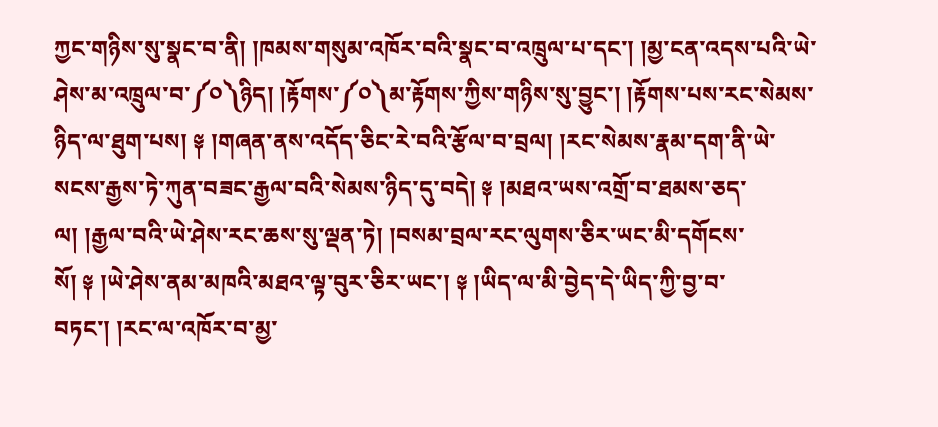ཀྱང་གཉིས་སུ་སྣང་བ་ནི། །ཁམས་གསུམ་འཁོར་བའི་སྣང་བ་འཁྲུལ་པ་དང་། །མྱ་ངན་འདས་པའི་ཡེ་ཤེས་མ་འཁྲུལ་བ་༼༠༽ཉིད། །རྟོགས་༼༠༽མ་རྟོགས་ཀྱིས་གཉིས་སུ་བྱུང་། །རྟོགས་པས་རང་སེམས་ཉིད་ལ་ཐུག་པས། ༈ །གཞན་ནས་འདོད་ཅིང་རེ་བའི་རྩོལ་བ་བྲལ། །རང་སེམས་རྣམ་དག་ནི་ཡེ་སངས་རྒྱས་ཏེ་ཀུན་བཟང་རྒྱལ་བའི་སེམས་ཉིད་དུ་བདེ། ༈ །མཐའ་ཡས་འགྲོ་བ་ཐམས་ཅད་ལ། །རྒྱལ་བའི་ཡེ་ཤེས་རང་ཆས་སུ་ལྡན་ཏེ། །བསམ་བྲལ་རང་ལུགས་ཅིར་ཡང་མི་དགོངས་སོ། ༈ །ཡེ་ཤེས་ནམ་མཁའི་མཐའ་ལྟ་བུར་ཅིར་ཡང་། ༈ །ཡིད་ལ་མི་བྱེད་དེ་ཡིད་ཀྱི་བྱ་བ་བཏང་། །རང་ལ་འཁོར་བ་མྱ་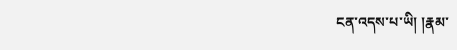ངན་འདས་པ་ཡི། །རྣམ་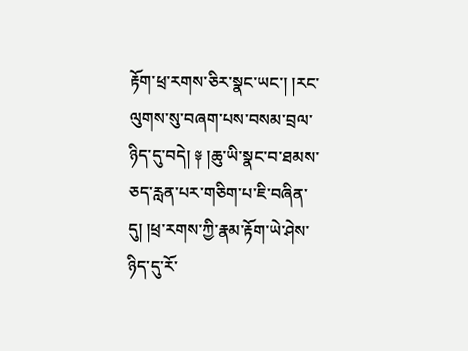རྟོག་ཕྲ་རགས་ཅིར་སྣང་ཡང་། །རང་ལུགས་སུ་བཞག་པས་བསམ་བྲལ་ཉིད་དུ་བདེ། ༈ །ཆུ་ཡི་སྣང་བ་ཐམས་ཅད་རླན་པར་གཅིག་པ་ཇི་བཞིན་དུ། །ཕྲ་རགས་ཀྱི་རྣམ་རྟོག་ཡེ་ཤེས་ཉིད་དུ་རོ་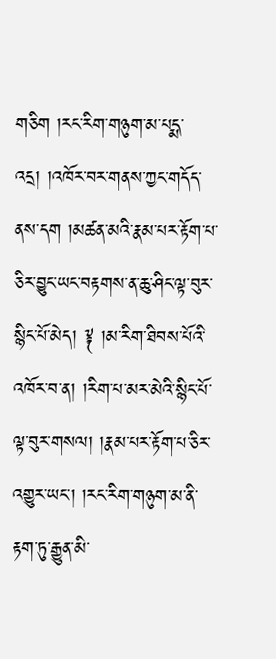གཅིག །རང་རིག་གཉུག་མ་པདྨ་འདྲ། །འཁོར་བར་གནས་ཀྱང་གདོད་ནས་དག །མཚན་མའི་རྣམ་པར་རྟོག་པ་ཅིར་བྱུང་ཡང་བརྟགས་ན་ཆུ་ཤིང་ལྟ་བུར་སྙིང་པོ་མེད། ༈ །མ་རིག་ཐིབས་པོའི་འཁོར་བ་ན། །རིག་པ་མར་མེའི་སྙིང་པོ་ལྟ་བུར་གསལ། །རྣམ་པར་རྟོག་པ་ཅིར་འགྱུར་ཡང་། །རང་རིག་གཉུག་མ་ནི་རྟག་ཏུ་རྒྱུན་མི་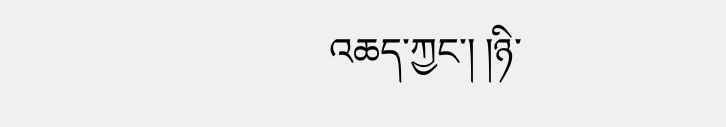འཆད་ཀྱང་། །ཉི་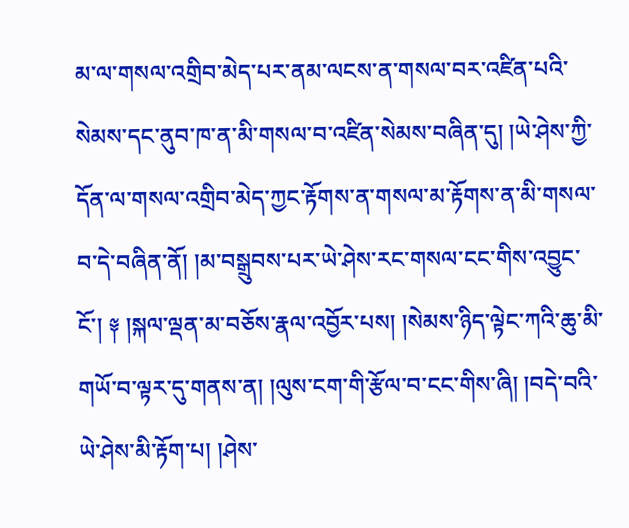མ་ལ་གསལ་འགྲིབ་མེད་པར་ནམ་ལངས་ན་གསལ་བར་འཛིན་པའི་སེམས་དང་ནུབ་ཁ་ན་མི་གསལ་བ་འཛིན་སེམས་བཞིན་དུ། །ཡེ་ཤེས་ཀྱི་དོན་ལ་གསལ་འགྲིབ་མེད་ཀྱང་རྟོགས་ན་གསལ་མ་རྟོགས་ན་མི་གསལ་བ་དེ་བཞིན་ནོ། །མ་བསྒྲུབས་པར་ཡེ་ཤེས་རང་གསལ་ངང་གིས་འབྱུང་ངོ་། ༈ །སྐལ་ལྡན་མ་བཅོས་རྣལ་འབྱོར་པས། །སེམས་ཉིད་ལྟེང་ཀའི་ཆུ་མི་གཡོ་བ་ལྟར་དུ་གནས་ན། །ལུས་ངག་གི་རྩོལ་བ་ངང་གིས་ཞི། །བདེ་བའི་ཡེ་ཤེས་མི་རྟོག་པ། །ཤེས་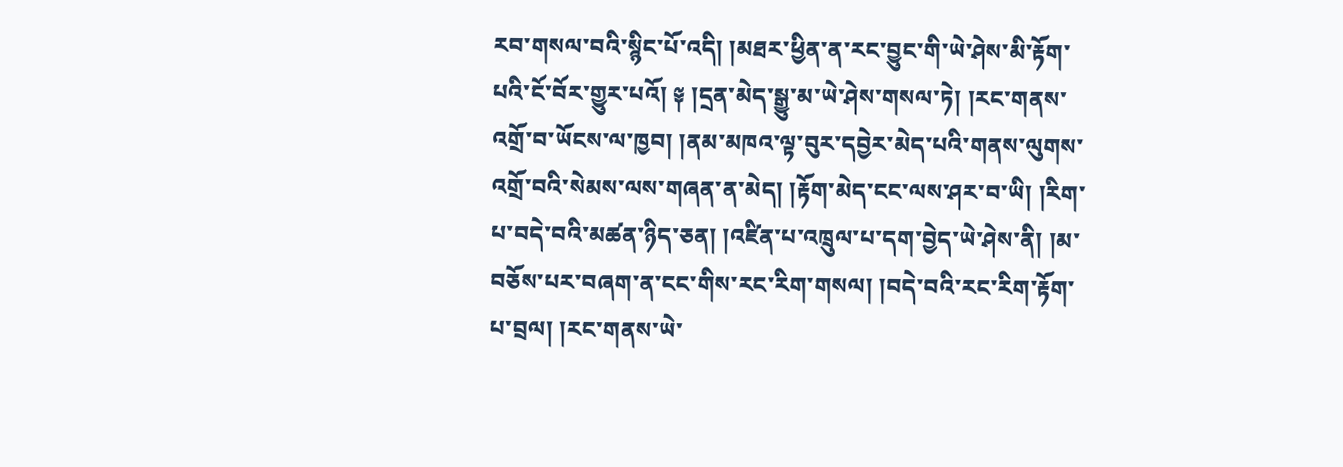རབ་གསལ་བའི་སྙིང་པོ་འདི། །མཐར་ཕྱིན་ན་རང་བྱུང་གི་ཡེ་ཤེས་མི་རྟོག་པའི་ངོ་བོར་གྱུར་པའོ། ༈ །དྲན་མེད་སྒྱུ་མ་ཡེ་ཤེས་གསལ་ཏེ། །རང་གནས་འགྲོ་བ་ཡོངས་ལ་ཁྱབ། །ནམ་མཁའ་ལྟ་བུར་དབྱེར་མེད་པའི་གནས་ལུགས་འགྲོ་བའི་སེམས་ལས་གཞན་ན་མེད། །རྟོག་མེད་ངང་ལས་ཤར་བ་ཡི། །རིག་པ་བདེ་བའི་མཚན་ཉིད་ཅན། །འཛིན་པ་འཁྲུལ་པ་དག་བྱེད་ཡེ་ཤེས་ནི། །མ་བཅོས་པར་བཞག་ན་ངང་གིས་རང་རིག་གསལ། །བདེ་བའི་རང་རིག་རྟོག་པ་བྲལ། །རང་གནས་ཡེ་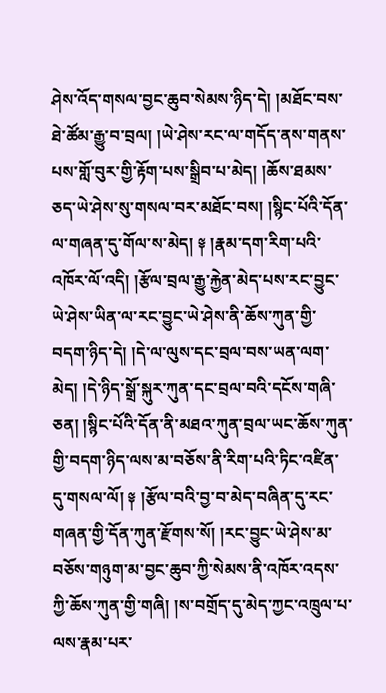ཤེས་འོད་གསལ་བྱང་ཆུབ་སེམས་ཉིད་དེ། །མཐོང་བས་ཐེ་ཚོམ་རྒྱུ་བ་བྲལ། །ཡེ་ཤེས་རང་ལ་གདོད་ནས་གནས་པས་གློ་བུར་གྱི་རྟོག་པས་སྒྲིབ་པ་མེད། །ཆོས་ཐམས་ཅད་ཡེ་ཤེས་སུ་གསལ་བར་མཐོང་བས། །སྙིང་པོའི་དོན་ལ་གཞན་དུ་གོལ་ས་མེད། ༈ །རྣམ་དག་རིག་པའི་འཁོར་ལོ་འདི། །རྩོལ་བྲལ་རྒྱུ་རྐྱེན་མེད་པས་རང་བྱུང་ཡེ་ཤེས་ཡིན་ལ་རང་བྱུང་ཡེ་ཤེས་ནི་ཆོས་ཀུན་གྱི་བདག་ཉིད་དེ། །དེ་ལ་ལུས་དང་བྲལ་བས་ཡན་ལག་མེད། །དེ་ཉིད་སྒྲོ་སྐུར་ཀུན་དང་བྲལ་བའི་དངོས་གཞི་ཅན། །སྙིང་པོའི་དོན་ནི་མཐའ་ཀུན་བྲལ་ཡང་ཆོས་ཀུན་གྱི་བདག་ཉིད་ལས་མ་བཅོས་ནི་རིག་པའི་ཏིང་འཛིན་དུ་གསལ་ལོ། ༈ །རྩོལ་བའི་བྱ་བ་མེད་བཞིན་དུ་རང་གཞན་གྱི་དོན་ཀུན་རྫོགས་སོ། །རང་བྱུང་ཡེ་ཤེས་མ་བཅོས་གཉུག་མ་བྱང་ཆུབ་ཀྱི་སེམས་ནི་འཁོར་འདས་ཀྱི་ཆོས་ཀུན་གྱི་གཞི། །ས་བགྲོད་དུ་མེད་ཀྱང་འཁྲུལ་པ་ལས་རྣམ་པར་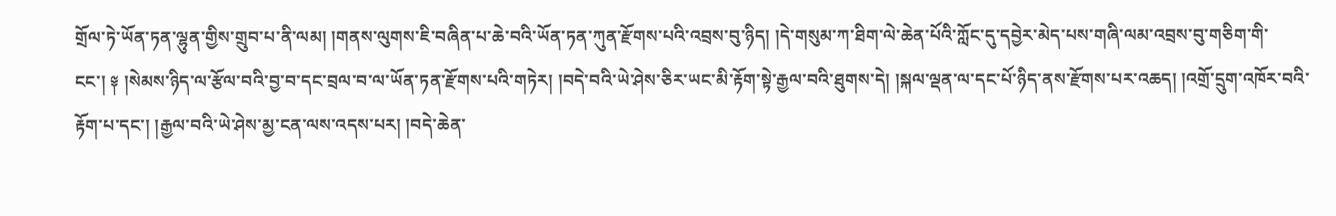གྲོལ་ཏེ་ཡོན་ཏན་ལྷུན་གྱིས་གྲུབ་པ་ནི་ལམ། །གནས་ལུགས་ཇི་བཞིན་པ་ཆེ་བའི་ཡོན་ཏན་ཀུན་རྫོགས་པའི་འབྲས་བུ་ཉིད། །དེ་གསུམ་ཀ་ཐིག་ལེ་ཆེན་པོའི་ཀློང་དུ་དབྱེར་མེད་པས་གཞི་ལམ་འབྲས་བུ་གཅིག་གི་ངང་། ༈ །སེམས་ཉིད་ལ་རྩོལ་བའི་བྱ་བ་དང་བྲལ་བ་ལ་ཡོན་ཏན་རྫོགས་པའི་གཏེར། །བདེ་བའི་ཡེ་ཤེས་ཅིར་ཡང་མི་རྟོག་སྟེ་རྒྱལ་བའི་ཐུགས་དེ། །སྐལ་ལྡན་ལ་དང་པོ་ཉིད་ནས་རྫོགས་པར་འཆད། །འགྲོ་དྲུག་འཁོར་བའི་རྟོག་པ་དང་། །རྒྱལ་བའི་ཡེ་ཤེས་མྱ་ངན་ལས་འདས་པར། །བདེ་ཆེན་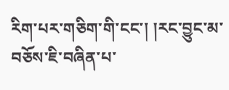རིག་པར་གཅིག་གི་ངང་། །རང་བྱུང་མ་བཅོས་ཇི་བཞིན་པ་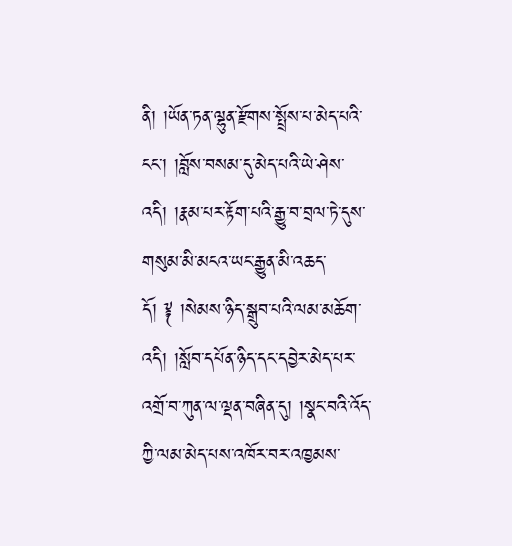ནི། །ཡོན་ཏན་ལྷུན་རྫོགས་སྤྲོས་པ་མེད་པའི་ངང་། །བློས་བསམ་དུ་མེད་པའི་ཡེ་ཤེས་འདི། །རྣམ་པར་རྟོག་པའི་རྒྱུ་བ་བྲལ་ཏེ་དུས་གསུམ་མི་མངའ་ཡང་རྒྱུན་མི་འཆད་དོ། ༈ །སེམས་ཉིད་སྒྲུབ་པའི་ལམ་མཆོག་འདི། །སློབ་དཔོན་ཉིད་དང་དབྱེར་མེད་པར་འགྲོ་བ་ཀུན་ལ་ལྡན་བཞིན་དུ། །སྣང་བའི་འོད་ཀྱི་ལམ་མེད་པས་འཁོར་བར་འཁྱམས་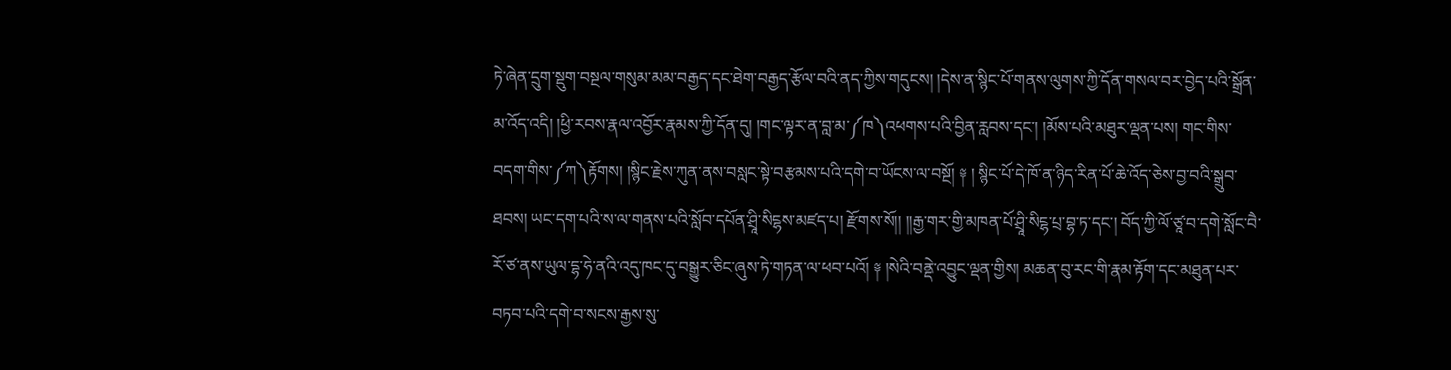ཏེ་ཞེན་དྲུག་སྡུག་བསྔལ་གསུམ་མམ་བརྒྱད་དང་ཐེག་བརྒྱད་རྩོལ་བའི་ནད་ཀྱིས་གདུངས། །དེས་ན་སྙིང་པོ་གནས་ལུགས་ཀྱི་དོན་གསལ་བར་བྱེད་པའི་སྒྲོན་མ་འོད་འདི། །ཕྱི་རབས་རྣལ་འབྱོར་རྣམས་ཀྱི་དོན་དུ། །གང་ལྟར་ན་བླ་མ་༼ཁ༽འཕགས་པའི་བྱིན་རླབས་དང་། །མོས་པའི་མཐུར་ལྡན་པས། གང་གིས་བདག་གིས་༼ཀ༽རྟོགས། །སྙིང་རྗེས་ཀུན་ནས་བསླང་སྟེ་བརྩམས་པའི་དགེ་བ་ཡོངས་ལ་བསྔོ། ༈ ། སྙིང་པོ་དེ་ཁོ་ན་ཉིད་རིན་པོ་ཆེ་འོད་ཅེས་བྱ་བའི་སྒྲུབ་ཐབས། ཡང་དག་པའི་ས་ལ་གནས་པའི་སློབ་དཔོན་ཤྲཱི་སིངྷས་མཛད་པ། རྫོགས་སོ།། །།རྒྱ་གར་གྱི་མཁན་པོ་ཤྲཱི་སིངྷ་པྲ་བྷ་ཏ་དང་། བོད་ཀྱི་ལོ་ཙཱ་བ་དགེ་སློང་བཻ་རོ་ཙ་ནས་ཡུལ་དྷ་ཧེ་ནའི་འདུ་ཁང་དུ་བསྒྱུར་ཅིང་ཞུས་ཏེ་གཏན་ལ་ཕབ་པའོ། ༈ །སེའི་བནྡེ་འབྱུང་ལྡན་གྱིས། མཆན་བུ་རང་གི་རྣམ་རྟོག་དང་མཐུན་པར་བཏབ་པའི་དགེ་བ་སངས་རྒྱས་སུ་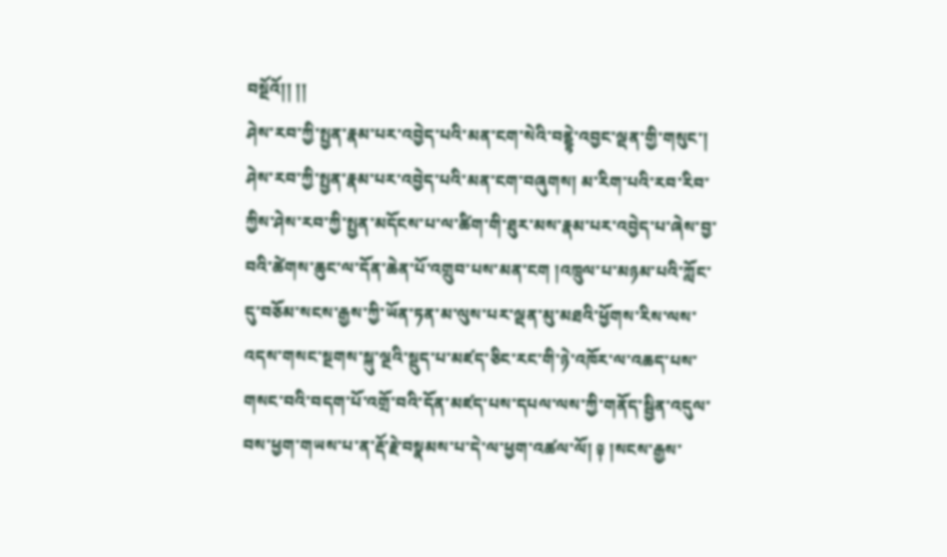བསྔོའོ།། །།
ཤེས་རབ་ཀྱི་སྤྱན་རྣམ་པར་འབྱེད་པའི་མན་ངག་སེའི་བནྡྷེ་འབྱང་ལྡན་གྱི་གསུང་།
ཤེས་རབ་ཀྱི་སྤྱན་རྣམ་པར་འབྱེད་པའི་མན་ངག་བཞུགས། མ་རིག་པའི་རབ་རིབ་ཀྱིས་ཤེས་རབ་ཀྱི་སྤྱན་མདོངས་པ་ལ་ཚིག་གི་ཐུར་མས་རྣམ་པར་འབྱེད་པ་ཞེས་བྱ་བའི་ཚེགས་ཆུང་ལ་དོན་ཆེན་པོ་འགྲུབ་པས་མན་ངག །འཁྲུལ་པ་མཉམ་པའི་ཀློང་དུ་བཅོམ་སངས་རྒྱས་ཀྱི་ཡོན་ཏན་མ་ལུས་པར་ལྡན་མུ་མཐའི་ཕྱོགས་རིས་ལས་འདས་གསང་སྔགས་སྐུ་ལྔའི་སྡུད་པ་མཛད་ཅིང་རང་གི་ཉེ་འཁོར་ལ་འཆད་པས་གསང་བའི་བདག་པོ་འགྲོ་བའི་དོན་མཛད་པས་དཔལ་ལས་ཀྱི་གནོད་སྦྱིན་འདུལ་བས་ཕྱག་གཡས་པ་ན་རྡོ་རྗེ་བསྣམས་པ་དེ་ལ་ཕྱག་འཚལ་ལོ། ༈ །སངས་རྒྱས་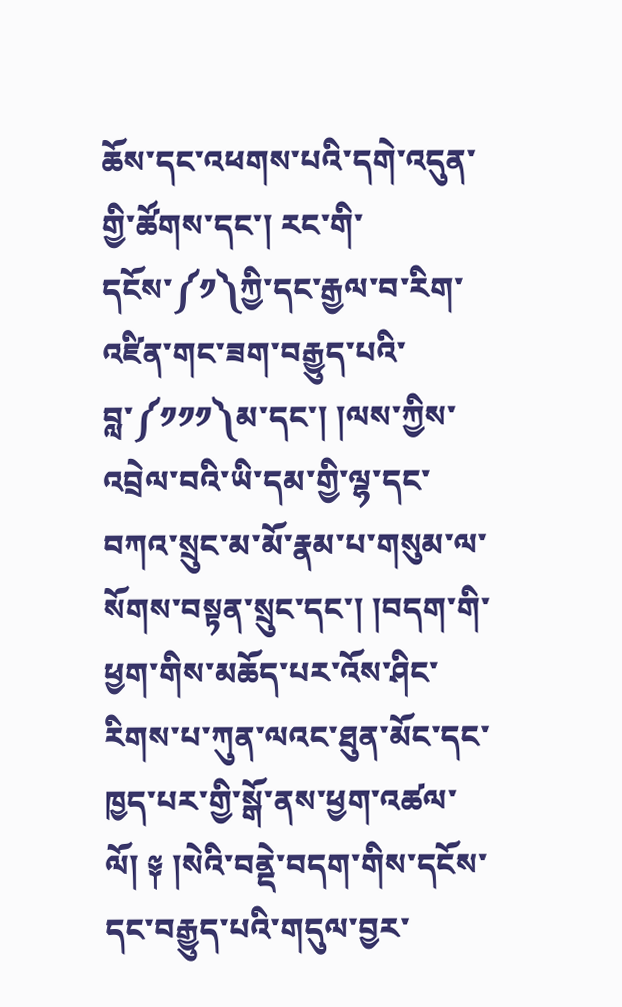ཆོས་དང་འཕགས་པའི་དགེ་འདུན་གྱི་ཚོགས་དང་། རང་གི་དངོས་༼༡༽ཀྱི་དང་རྒྱལ་བ་རིག་འཛིན་གང་ཟག་བརྒྱུད་པའི་བླ་༼༡༡༡༽མ་དང་། །ལས་ཀྱིས་འབྲེལ་བའི་ཡི་དམ་གྱི་ལྷ་དང་བཀའ་སྲུང་མ་མོ་རྣམ་པ་གསུམ་ལ་སོགས་བསྟན་སྲུང་དང་། །བདག་གི་ཕྱག་གིས་མཆོད་པར་འོས་ཤིང་རིགས་པ་ཀུན་ལའང་ཐུན་མོང་དང་ཁྱད་པར་གྱི་སྒོ་ནས་ཕྱག་འཚལ་ལོ། ༈ །སེའི་བནྡེ་བདག་གིས་དངོས་དང་བརྒྱུད་པའི་གདུལ་བྱར་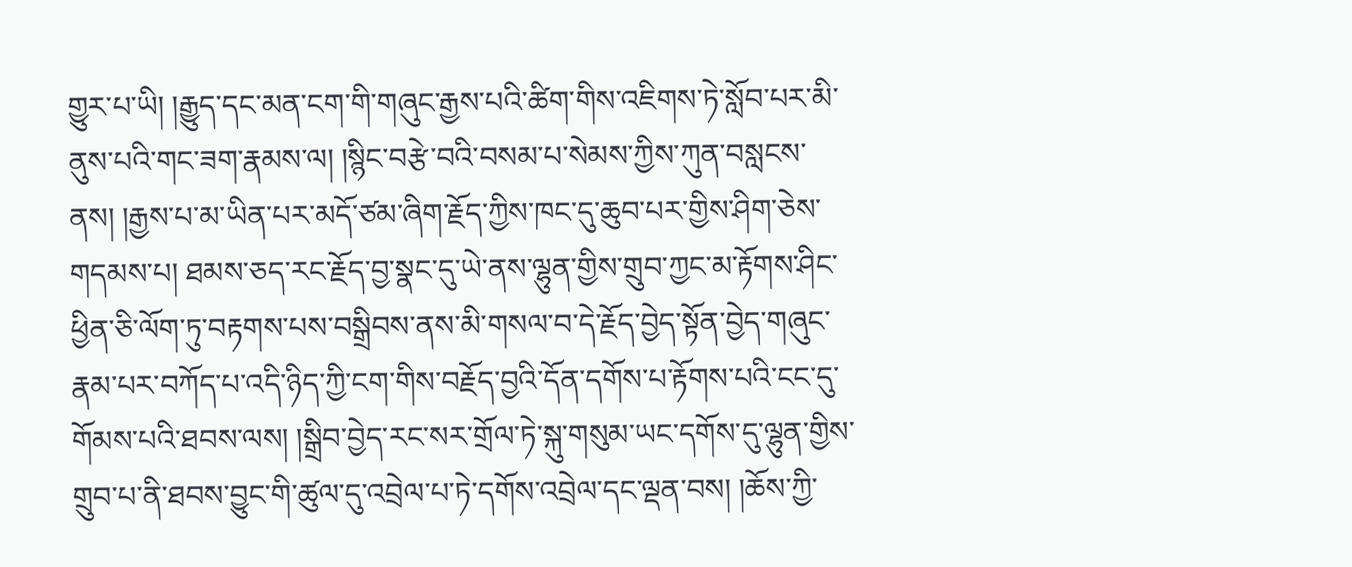གྱུར་པ་ཡི། །རྒྱུད་དང་མན་ངག་གི་གཞུང་རྒྱས་པའི་ཚིག་གིས་འཇིགས་ཏེ་སློབ་པར་མི་ནུས་པའི་གང་ཟག་རྣམས་ལ། །སྙིང་བརྩེ་བའི་བསམ་པ་སེམས་ཀྱིས་ཀུན་བསླངས་ནས། །རྒྱས་པ་མ་ཡིན་པར་མདོ་ཙམ་ཞིག་རྗོད་ཀྱིས་ཁང་དུ་ཆུབ་པར་གྱིས་ཤིག་ཅེས་གདམས་པ། ཐམས་ཅད་རང་རྗོད་བྱ་སྣང་དུ་ཡེ་ནས་ལྷུན་གྱིས་གྲུབ་ཀྱང་མ་རྟོགས་ཤིང་ཕྱིན་ཅི་ལོག་ཏུ་བརྟགས་པས་བསྒྲིབས་ནས་མི་གསལ་བ་དེ་རྗོད་བྱེད་སྟོན་བྱེད་གཞུང་རྣམ་པར་བཀོད་པ་འདི་ཉིད་ཀྱི་ངག་གིས་བརྗོད་བྱའི་དོན་དགོས་པ་རྟོགས་པའི་ངང་དུ་གོམས་པའི་ཐབས་ལས། །སྒྲིབ་བྱེད་རང་སར་གྲོལ་ཏེ་སྐུ་གསུམ་ཡང་དགོས་དུ་ལྷུན་གྱིས་གྲུབ་པ་ནི་ཐབས་བྱུང་གི་ཚུལ་དུ་འབྲེལ་པ་ཏེ་དགོས་འབྲེལ་དང་ལྡན་བས། །ཆོས་ཀྱི་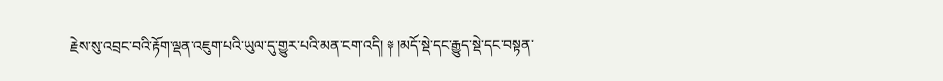རྗེས་སུ་འབྲང་བའི་རྟོག་ལྡན་འཇུག་པའི་ཡུལ་དུ་གྱུར་པའི་མན་ངག་འདི། ༈ །མདོ་སྡེ་དང་རྒྱུད་སྡེ་དང་བསྟན་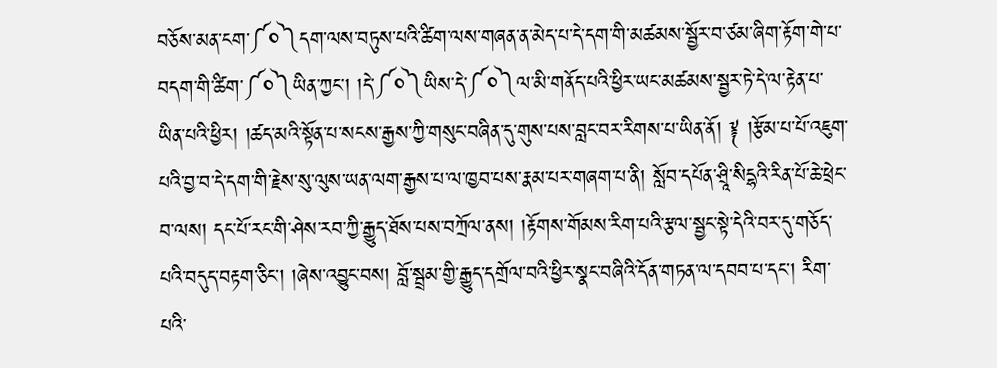བཅོས་མན་ངག་༼༠༽དག་ལས་བཏུས་པའི་ཚིག་ལས་གཞན་ན་མེད་པ་དེ་དག་གི་མཚམས་སྦྱོར་བ་ཙམ་ཞིག་རྟོག་གེ་པ་བདག་གི་ཚིག་༼༠༽ཡིན་ཀྱང་། །དེ་༼༠༽ཡིས་དེ་༼༠༽ལ་མི་གནོད་པའི་ཕྱིར་ཡང་མཚམས་སྦྱར་ཏེ་དེ་ལ་རྟེན་པ་ཡིན་པའི་ཕྱིར། །ཚད་མའི་སྟོན་པ་སངས་རྒྱས་ཀྱི་གསུང་བཞིན་དུ་གུས་པས་བླང་བར་རིགས་པ་ཡིན་ནོ། ༈ །རྩོམ་པ་པོ་འཇུག་པའི་བྱ་བ་དེ་དག་གི་རྗེས་སུ་ལུས་ཡན་ལག་རྒྱས་པ་ལ་ཁྱབ་པས་རྣམ་པར་གཞག་པ་ནི། སློབ་དཔོན་ཤྲཱི་སིདྷའི་རིན་པོ་ཆེ་ཕྲེང་བ་ལས། དང་པོ་རང་གི་ཤེས་རབ་ཀྱི་རྒྱུད་ཐོས་པས་བཀྲོལ་ནས། །རྟོགས་གོམས་རིག་པའི་རྩལ་སྦྱང་སྟེ་དེའི་བར་དུ་གཅོད་པའི་བདུད་བརྟག་ཅིང་། །ཞེས་འབྱུང་བས། བློ་སྦྲམ་གྱི་རྒྱུད་དགྲོལ་བའི་ཕྱིར་སྣང་བཞིའི་དོན་གཏན་ལ་དབབ་པ་དང་། རིག་པའི་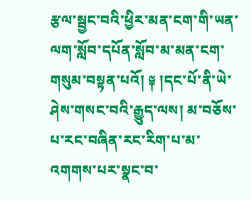རྩལ་སྦྱང་བའི་ཕྱིར་མན་ངག་གི་ཡན་ལག་སློབ་དཔོན་སློབ་མ་མན་ངག་གསུམ་བསྟན་པའོ། ༈ །དང་པོ་ནི་ཡེ་ཤེས་གསང་བའི་རྒྱུད་ལས། མ་བཅོས་པ་རང་བཞིན་རང་རིག་པ་མ་འགགས་པར་སྣང་བ་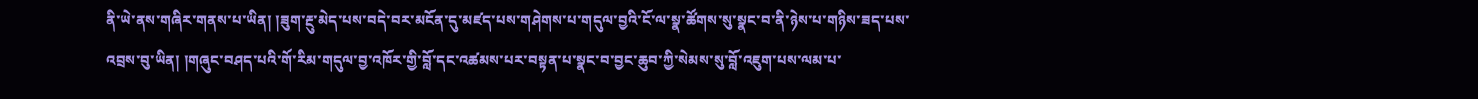ནི་ཡེ་ནས་གཞིར་གནས་པ་ཡིན། །ཟུག་རྔུ་མེད་པས་བདེ་བར་མངོན་དུ་མཛད་པས་གཤེགས་པ་གདུལ་བྱའི་ངོ་ལ་སྣ་ཚོགས་སུ་སྣང་བ་ནི་ཉེས་པ་གཉིས་ཟད་པས་འབྲས་བུ་ཡིན། །གཞུང་བཤད་པའི་གོ་རིམ་གདུལ་བྱ་འཁོར་གྱི་བློ་དང་འཚམས་པར་བསྟན་པ་སྣང་བ་བྱང་ཆུབ་ཀྱི་སེམས་སུ་བློ་འཇུག་པས་ལམ་པ་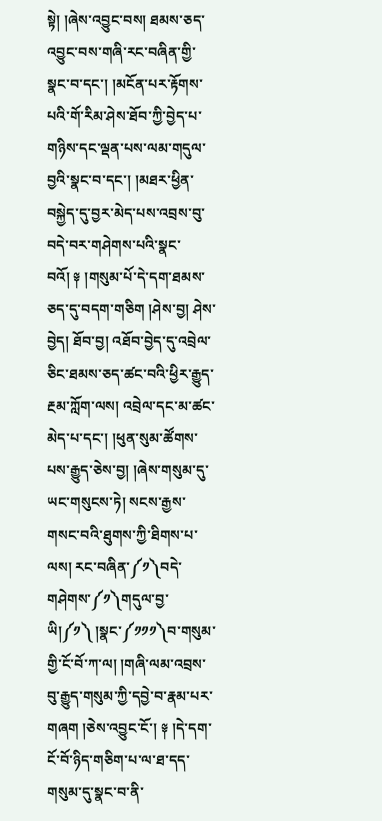སྟེ། །ཞེས་འབྱུང་བས། ཐམས་ཅད་འབྱུང་བས་གཞི་རང་བཞིན་གྱི་སྣང་བ་དང་། །མངོན་པར་རྟོགས་པའི་གོ་རིམ་ཤེས་ཐོབ་ཀྱི་བྱེད་པ་གཉིས་དང་ལྡན་པས་ལམ་གདུལ་བྱའི་སྣང་བ་དང་། །མཐར་ཕྱིན་བསྐྱེད་དུ་བྱར་མེད་པས་འབྲས་བུ་བདེ་བར་གཤེགས་པའི་སྣང་བའོ། ༈ །གསུམ་པོ་དེ་དག་ཐམས་ཅད་དུ་བདག་གཅིག །ཤེས་བྱ། ཤེས་བྱེད། ཐོབ་བྱ། འཐོབ་བྱེད་དུ་འབྲེལ་ཅིང་ཐམས་ཅད་ཚང་བའི་ཕྱིར་རྒྱུད་རྔམ་ཀློག་ལས། འབྲེལ་དང་མ་ཚང་མེད་པ་དང་། །ཕུན་སུམ་ཚོགས་པས་རྒྱུད་ཅེས་བྱ། །ཞེས་གསུམ་དུ་ཡང་གསུངས་ཏེ། སངས་རྒྱས་གསང་བའི་ཐུགས་ཀྱི་ཐིགས་པ་ལས། རང་བཞིན་༼༡༽བདེ་གཤེགས་༼༡༽གདུལ་བྱ་ཡི།༼༡༽ །སྣང་༼༡༡༡༽བ་གསུམ་གྱི་ངོ་བོ་ཀ་ལ། །གཞི་ལམ་འབྲས་བུ་རྒྱུད་གསུམ་ཀྱི་དབྱེ་བ་རྣམ་པར་གཞག །ཅེས་འབྱུང་ངོ་། ༈ །དེ་དག་ངོ་བོ་ཉིད་གཅིག་པ་ལ་ཐ་དད་གསུམ་དུ་སྣང་བ་ནི་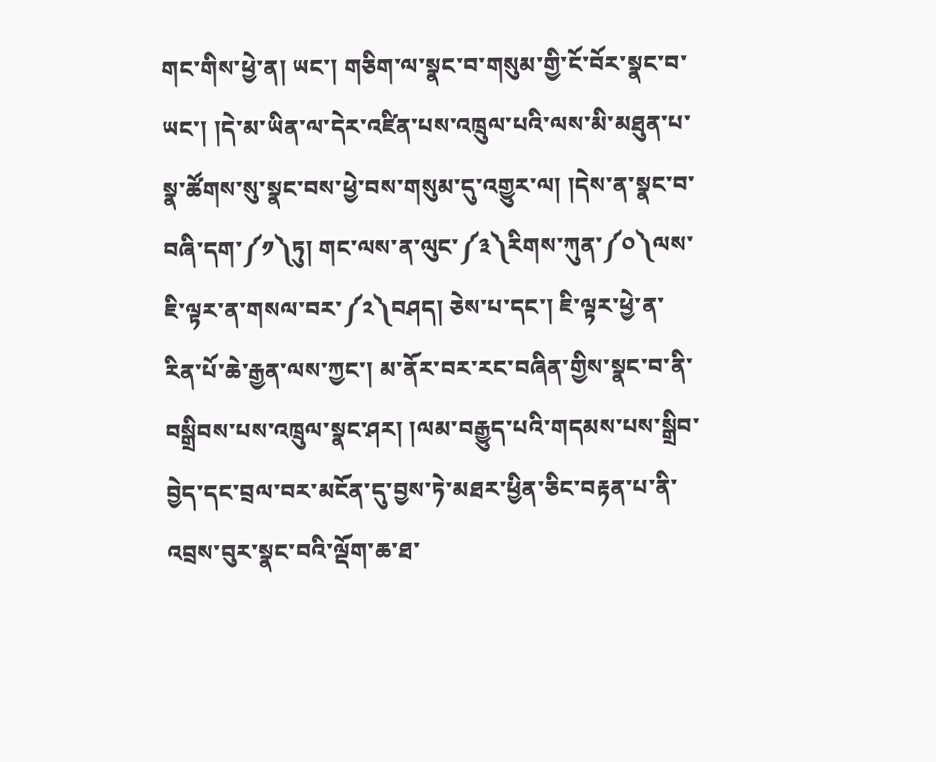གང་གིས་ཕྱེ་ན། ཡང་། གཅིག་ལ་སྣང་བ་གསུམ་གྱི་ངོ་བོར་སྣང་བ་ཡང་། །དེ་མ་ཡིན་ལ་དེར་འཛིན་པས་འཁྲུལ་པའི་ལས་མི་མཐུན་པ་སྣ་ཚོགས་སུ་སྣང་བས་ཕྱེ་བས་གསུམ་དུ་འགྱུར་ལ། །དེས་ན་སྣང་བ་བཞི་དག་༼༡༽ཏུ། གང་ལས་ན་ལུང་༼༣༽རིགས་ཀུན་༼༠༽ལས་ཇི་ལྟར་ན་གསལ་བར་༼༢༽བཤད། ཅེས་པ་དང་། ཇི་ལྟར་ཕྱེ་ན་རིན་པོ་ཆེ་རྒྱན་ལས་ཀྱང་། མ་ནོར་བར་རང་བཞིན་གྱིས་སྣང་བ་ནི་བསྒྲིབས་པས་འཁྲུལ་སྣང་ཤར། །ལམ་བརྒྱུད་པའི་གདམས་པས་སྒྲིབ་བྱེད་དང་བྲལ་བར་མངོན་དུ་བྱས་ཏེ་མཐར་ཕྱིན་ཅིང་བརྟན་པ་ནི་འབྲས་བུར་སྣང་བའི་ལྡོག་ཆ་ཐ་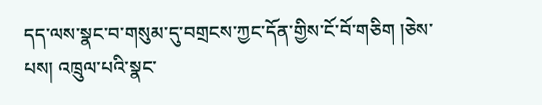དད་ལས་སྣང་བ་གསུམ་དུ་བགྲངས་ཀྱང་དོན་གྱིས་ངོ་བོ་གཅིག །ཅེས་པས། འཁྲུལ་པའི་སྣང་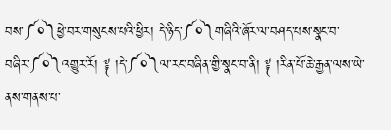བས་༼༠༽ཕྱེ་བར་གསུངས་པའི་ཕྱིར། དེ་ཉིད་༼༠༽གཞིའི་ཞོར་ལ་བཤད་པས་སྣང་བ་བཞིར་༼༠༽འགྱུར་རོ། ༈ །དེ་༼༠༽ལ་རང་བཞིན་གྱི་སྣང་བ་ནི། ༈ །རིན་པོ་ཆེ་རྒྱན་ལས་ཡེ་ནས་གནས་པ་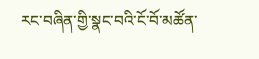རང་བཞིན་གྱི་སྣང་བའི་ངོ་བོ་མཚོན་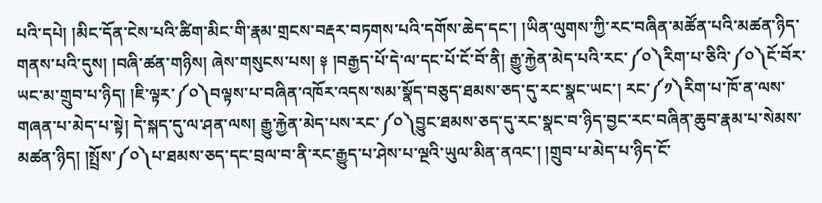པའི་དཔེ། །མིང་དོན་ངེས་པའི་ཚིག་མིང་གི་རྣམ་གྲངས་བརྡར་བཏགས་པའི་དགོས་ཆེད་དང་། །ཡིན་ལུགས་ཀྱི་རང་བཞིན་མཚོན་པའི་མཚན་ཉིད་གནས་པའི་དུས། །བཞི་ཚན་གཉིས། ཞེས་གསུངས་པས། ༈ །བརྒྱད་པོ་དེ་ལ་དང་པོ་ངོ་བོ་ནི། རྒྱུ་རྐྱེན་མེད་པའི་རང་༼༠༽རིག་པ་ཅིའི་༼༠༽ངོ་བོར་ཡང་མ་གྲུབ་པ་ཉིད། །ཇི་ལྟར་༼༠༽བལྟས་པ་བཞིན་འཁོར་འདས་སམ་སྣོད་བཅུད་ཐམས་ཅད་དུ་རང་སྣང་ཡང་། རང་༼༡༽རིག་པ་ཁོ་ན་ལས་གཞན་པ་མེད་པ་སྟེ། དེ་སྐད་དུ་ལ་ཤན་ལས། རྒྱུ་རྐྱེན་མེད་པས་རང་༼༠༽བྱུང་ཐམས་ཅད་དུ་རང་སྣང་བ་ཉིད་བྱང་རང་བཞིན་ཆུབ་རྣམ་པ་སེམས་མཚན་ཉིད། །སྤྲོས་༼༠༽པ་ཐམས་ཅད་དང་བྲལ་བ་ནི་རང་རྒྱུད་པ་ཤེས་པ་ལྔའི་ཡུལ་མིན་ནའང་། །གྲུབ་པ་མེད་པ་ཉིད་ངོ་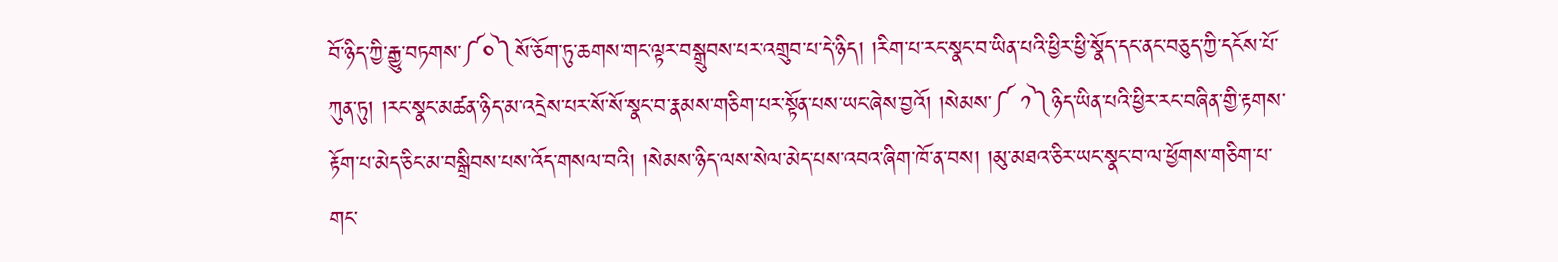བོ་ཉིད་ཀྱི་རྒྱུ་བཏགས་༼༠༽སོ་ཅོག་ཏུ་ཆགས་གང་ལྟར་བསྒྲུབས་པར་འགྲུབ་པ་དེ་ཉིད། །རིག་པ་རང་སྣང་བ་ཡིན་པའི་ཕྱིར་ཕྱི་སྣོད་དང་ནང་བཅུད་ཀྱི་དངོས་པོ་ཀུན་ཏུ། །རང་སྣང་མཚན་ཉིད་མ་འདྲེས་པར་སོ་སོ་སྣང་བ་རྣམས་གཅིག་པར་སྟོན་པས་ཡང་ཞེས་བྱའོ། །སེམས་༼ ༡༽ཉིད་ཡིན་པའི་ཕྱིར་རང་བཞིན་གྱི་རྟགས་རྟོག་པ་མེད་ཅིང་མ་བསྒྲིབས་པས་འོད་གསལ་བའི། །སེམས་ཉིད་ལས་སེལ་མེད་པས་འབའ་ཞིག་ཁོ་ན་བས། །མུ་མཐའ་ཅིར་ཡང་སྣང་བ་ལ་ཕྱོགས་གཅིག་པ་གང་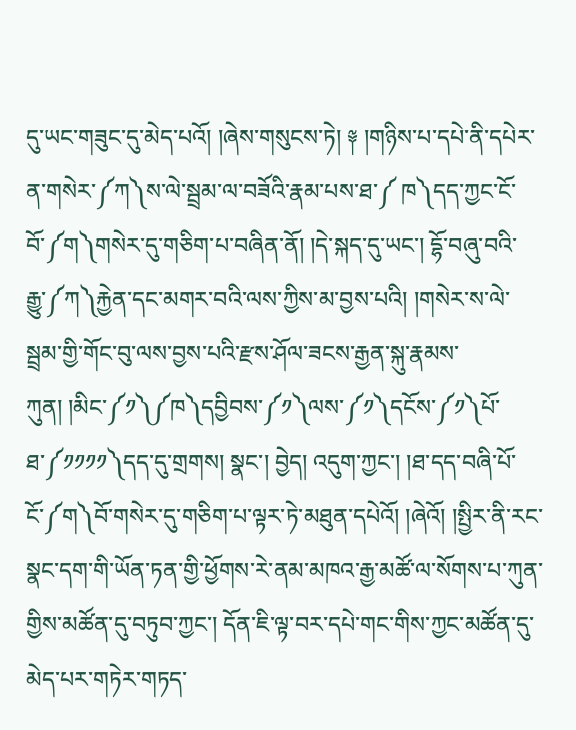དུ་ཡང་གཟུང་དུ་མེད་པའོ། །ཞེས་གསུངས་ཏེ། ༈ །གཉིས་པ་དཔེ་ནི་དཔེར་ན་གསེར་༼ཀ༽ས་ལེ་སྦྲམ་ལ་བཟོའི་རྣམ་པས་ཐ་༼ ཁ༽དད་ཀྱང་ངོ་བོ་༼ག༽གསེར་དུ་གཅིག་པ་བཞིན་ནོ། །དེ་སྐད་དུ་ཡང་། དྷོ་བཞུ་བའི་རྒྱུ་༼ཀ༽རྐྱེན་དང་མགར་བའི་ལས་ཀྱིས་མ་བྱས་པའི། །གསེར་ས་ལེ་སྦྲམ་གྱི་གོང་བུ་ལས་བྱས་པའི་རྫས་ཤོལ་ཟངས་རྒྱན་སྐུ་རྣམས་ཀུན། །མིང་༼༡༽༼ཁ༽དབྱིབས་༼༡༽ལས་༼༡༽དངོས་༼༡༽པོ་ཐ་༼༡༡༡༡༽དད་དུ་གྲགས། སྣང་། བྱེད། འདུག་ཀྱང་། །ཐ་དད་བཞི་པོ་ངོ་༼ག༽བོ་གསེར་དུ་གཅིག་པ་ལྟར་ཏེ་མཐུན་དཔེའོ། །ཞེའོ། །སྤྱིར་ནི་རང་སྣང་དག་གི་ཡོན་ཏན་གྱི་ཕྱོགས་རེ་ནམ་མཁའ་རྒྱ་མཚོ་ལ་སོགས་པ་ཀུན་གྱིས་མཚོན་དུ་བཏུབ་ཀྱང་། དོན་ཇི་ལྟ་བར་དཔེ་གང་གིས་ཀྱང་མཚོན་དུ་མེད་པར་གཏེར་གཏད་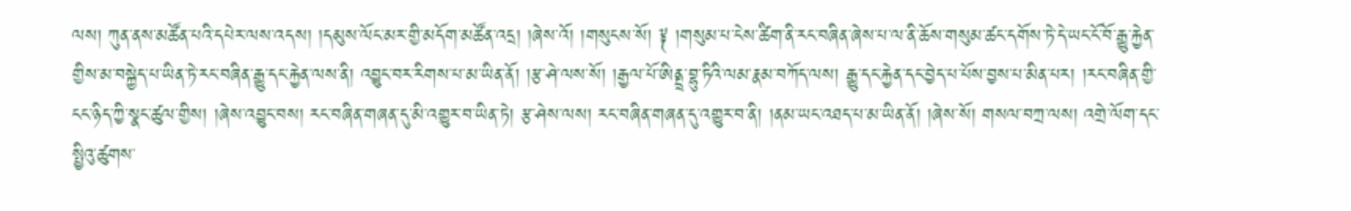ལས། ཀུན་ནས་མཚོན་པའི་དཔེར་ལས་འདས། །དམུས་ལོང་མར་གྱི་མདོག་མཚོན་འདྲ། །ཞེས་འོ། །གསུངས་སོ། ༈ །གསུམ་པ་ངེས་ཚིག་ནི་རང་བཞིན་ཞེས་པ་ལ་ནི་ཆོས་གསུམ་ཚང་དགོས་ཏེ་དེ་ཡང་ངོ་བོ་རྒྱུ་རྐྱེན་གྱིས་མ་བསྐྱེད་པ་ཡིན་ཏེ་རང་བཞིན་རྒྱུ་དང་རྐྱེན་ལས་ནི། འབྱུང་བར་རིགས་པ་མ་ཡིན་ནོ། །རྩ་ཤེ་ལས་སོ། །རྒྱལ་པོ་ཨིནྡྲ་བྷུ་ཏིའི་ལམ་རྣམ་བཀོད་ལས། རྒྱུ་དང་རྐྱེན་དང་བྱེད་པ་པོས་བྱས་པ་མིན་པར། །རང་བཞིན་གྱི་ངང་ཉིད་ཀྱི་སྣང་ཚུལ་གྱིས། །ཞེས་འབྱུང་བས། རང་བཞིན་གཞན་དུ་མི་འགྱུར་བ་ཡིན་ཏེ། རྩ་ཤེས་ལས། རང་བཞིན་གཞན་དུ་འགྱུར་བ་ནི། །ནམ་ཡང་འཐད་པ་མ་ཡིན་ནོ། །ཞེས་སོ། གསལ་བཀྲ་ལས། འགྲེ་ལོག་དང་སྤྱིའུ་ཚུགས་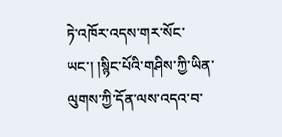ཏེ་འཁོར་འདས་གར་སོང་ཡང་། །སྙིང་པོའི་གཤིས་ཀྱི་ཡིན་ལུགས་ཀྱི་དོན་ལས་འདའ་བ་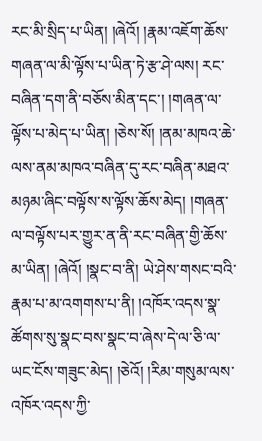རང་མི་སྲིད་པ་ཡིན། །ཞེའོ། །རྣམ་འཇོག་ཆོས་གཞན་ལ་མི་ལྟོས་པ་ཡིན་ཏེ་རྩ་ཤེ་ལས། རང་བཞིན་དག་ནི་བཅོས་མིན་དང་། །གཞན་ལ་ལྟོས་པ་མེད་པ་ཡིན། །ཅེས་སོ། །ནམ་མཁའ་ཆེ་ལས་ནམ་མཁའ་བཞིན་དུ་རང་བཞིན་མཐའ་མཉམ་ཞིང་བལྟོས་ས་ལྟོས་ཆོས་མེད། །གཞན་ལ་བལྟོས་པར་གྱུར་ན་ནི་རང་བཞིན་གྱི་ཆོས་མ་ཡིན། །ཞེའོ། །སྣང་བ་ནི། ཡེ་ཤེས་གསང་བའི་རྣམ་པ་མ་འགགས་པ་ནི། །འཁོར་འདས་སྣ་ཚོགས་སུ་སྣང་བས་སྣང་བ་ཞེས་དེ་ལ་ཅི་ལ་ཡང་ངོས་གཟུང་མེད། །ཅེའོ། །རིམ་གསུམ་ལས་འཁོར་འདས་ཀྱི་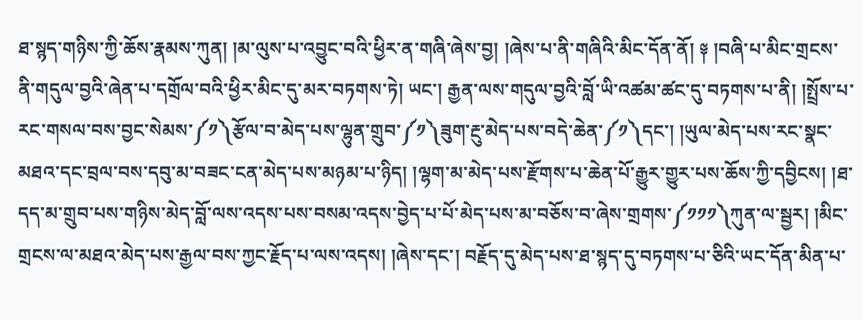ཐ་སྙད་གཉིས་ཀྱི་ཆོས་རྣམས་ཀུན། །མ་ལུས་པ་འབྱུང་བའི་ཕྱིར་ན་གཞི་ཞེས་བྱ། །ཞེས་པ་ནི་གཞིའི་མིང་དོན་ནོ། ༈ །བཞི་པ་མིང་གྲངས་ནི་གདུལ་བྱའི་ཞེན་པ་དགྲོལ་བའི་ཕྱིར་མིང་དུ་མར་བཏགས་ཏེ། ཡང་། རྒྱན་ལས་གདུལ་བྱའི་བློ་ཡི་འཚམ་ཚང་དུ་བཏགས་པ་ནི། །སྤྲོས་པ་རང་གསལ་བས་བྱང་སེམས་༼༡༽རྩོལ་བ་མེད་པས་ལྷུན་གྲུབ་༼༡༽ཟུག་རྔུ་མེད་པས་བདེ་ཆེན་༼༡༽དང་། །ཡུལ་མེད་པས་རང་སྣང་མཐའ་དང་བྲལ་བས་དབུ་མ་བཟང་ངན་མེད་པས་མཉམ་པ་ཉིད། །ལྷག་མ་མེད་པས་རྫོགས་པ་ཆེན་པོ་རྒྱུར་གྱུར་པས་ཆོས་ཀྱི་དབྱིངས། །ཐ་དད་མ་གྲུབ་པས་གཉིས་མེད་བློ་ལས་འདས་པས་བསམ་འདས་བྱེད་པ་པོ་མེད་པས་མ་བཅོས་བ་ཞེས་གྲགས་༼༡༡༡༽ཀུན་ལ་སྦྱར། །མིང་གྲངས་ལ་མཐའ་མེད་པས་རྒྱལ་བས་ཀྱང་རྗོད་པ་ལས་འདས། །ཞེས་དང་། བརྗོད་དུ་མེད་པས་ཐ་སྙད་དུ་བཏགས་པ་ཅིའི་ཡང་དོན་མིན་པ་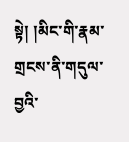སྟེ། །མིང་གི་རྣམ་གྲངས་ནི་གདུལ་བྱའི་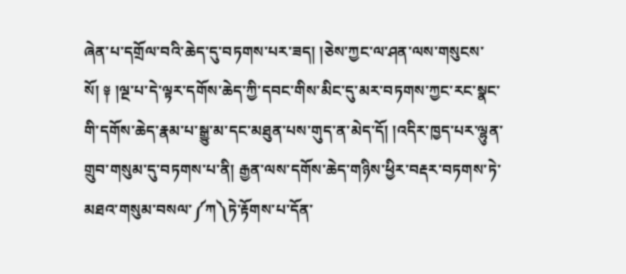ཞེན་པ་དགྲོལ་བའི་ཆེད་དུ་བཏགས་པར་ཟད། །ཅེས་ཀྱང་ལ་ཤན་ལས་གསུངས་སོ། ༈ །ལྔ་པ་དེ་ལྟར་དགོས་ཆེད་ཀྱི་དབང་གིས་མིང་དུ་མར་བཏགས་ཀྱང་རང་སྣང་གི་དགོས་ཆེད་རྣམ་པ་སྒྱུ་མ་དང་མཐུན་པས་གུད་ན་མེད་དོ། །འདིར་ཁྱད་པར་ལྷུན་གྲུབ་གསུམ་དུ་བཏགས་པ་ནི། རྒྱན་ལས་དགོས་ཆེད་གཉིས་ཕྱིར་བརྡར་བཏགས་ཏེ་མཐའ་གསུམ་བསལ་༼ཀ༽ཏེ་རྟོགས་པ་དོན་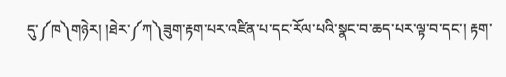དུ་༼ཁ༽གཉེར། །ཐེར་༼ཀ༽ཟུག་རྟག་པར་འཛིན་པ་དང་རོལ་པའི་སྣང་བ་ཆད་པར་ལྟ་བ་དང་། རྟག་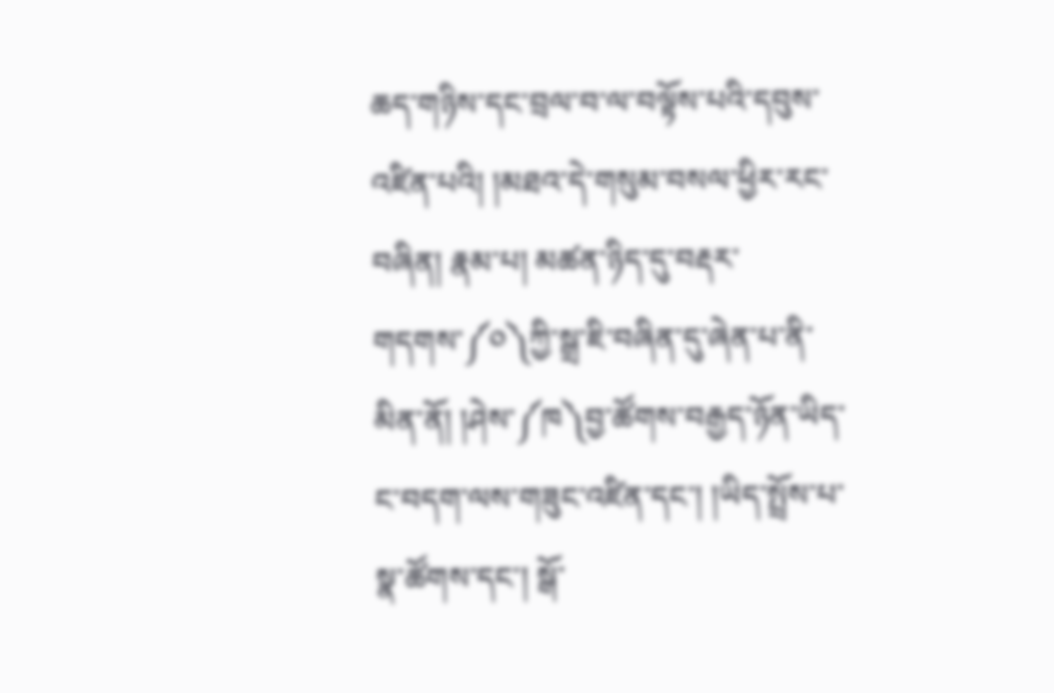ཆད་གཉིས་དང་བྲལ་བ་ལ་བལྟོས་པའི་དབུས་འཛིན་པའི། །མཐའ་དེ་གསུམ་བསལ་ཕྱིར་རང་བཞིན། རྣམ་པ། མཚན་ཉིད་དུ་བརྡར་གདགས་༼༠༽ཀྱི་སྒྲ་ཇི་བཞིན་དུ་ཞེན་པ་ནི་མིན་ནོ། །ཤེས་༼ཁ༽བྱ་ཚོགས་བརྒྱད་ཉོན་ཡིད་ང་བདག་ལས་གཟུང་འཛིན་དང་། །ཡིད་སྤྲོས་པ་སྣ་ཚོགས་དང་། སྒོ་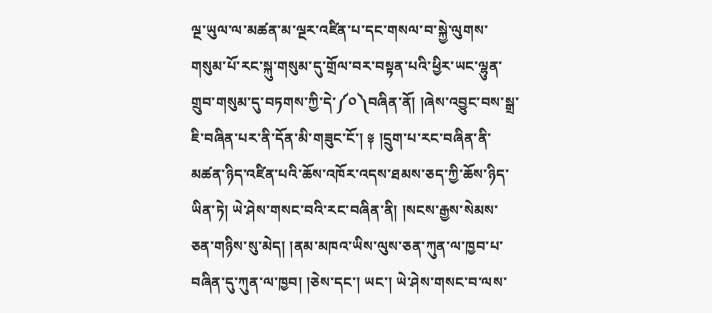ལྔ་ཡུལ་ལ་མཚན་མ་ལྔར་འཛིན་པ་དང་གསལ་བ་སྐྱེ་ལུགས་གསུམ་པོ་རང་སྐུ་གསུམ་དུ་གྲོལ་བར་བསྟན་པའི་ཕྱིར་ཡང་ལྷུན་གྲུབ་གསུམ་དུ་བཏགས་ཀྱི་དེ་༼༠༽བཞིན་ནོ། །ཞེས་འབྱུང་བས་སྒྲ་ཇི་བཞིན་པར་ནི་དོན་མི་གཟུང་ངོ་། ༈ །དྲུག་པ་རང་བཞིན་ནི་མཚན་ཉིད་འཛིན་པའི་ཆོས་འཁོར་འདས་ཐམས་ཅད་ཀྱི་ཆོས་ཉིད་ཡིན་ཏེ། ཡེ་ཤེས་གསང་བའི་རང་བཞིན་ནི། །སངས་རྒྱས་སེམས་ཅན་གཉིས་སུ་མེད། །ནམ་མཁའ་ཡིས་ལུས་ཅན་ཀུན་ལ་ཁྱབ་པ་བཞིན་དུ་ཀུན་ལ་ཁྱབ། །ཅེས་དང་། ཡང་། ཡེ་ཤེས་གསང་བ་ལས་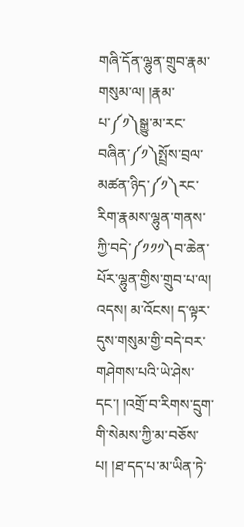གཞི་དོན་ལྷུན་གྲུབ་རྣམ་གསུམ་ལ། །རྣམ་པ་༼༡༽སྒྱུ་མ་རང་བཞིན་༼༡༽སྤྲོས་བྲལ་མཚན་ཉིད་༼༡༽རང་རིག་རྣམས་ལྷུན་གནས་ཀྱི་བདེ་༼༡༡༡༽བ་ཆེན་པོར་ལྷུན་གྱིས་གྲུབ་པ་ལ། འདས། མ་འོངས། ད་ལྟར་དུས་གསུམ་གྱི་བདེ་བར་གཤེགས་པའི་ཡེ་ཤེས་དང་། །འགྲོ་བ་རིགས་དྲུག་གི་སེམས་ཀྱི་མ་བཅོས་པ། །ཐ་དད་པ་མ་ཡིན་ཏེ་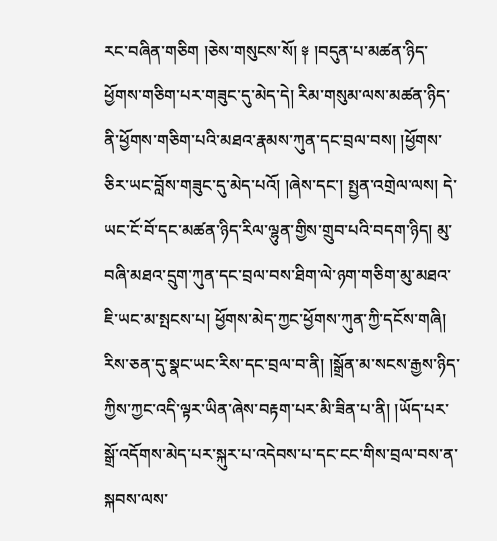རང་བཞིན་གཅིག །ཅེས་གསུངས་སོ། ༈ །བདུན་པ་མཚན་ཉིད་ཕྱོགས་གཅིག་པར་གཟུང་དུ་མེད་དེ། རིམ་གསུམ་ལས་མཚན་ཉིད་ནི་ཕྱོགས་གཅིག་པའི་མཐའ་རྣམས་ཀུན་དང་བྲལ་བས། །ཕྱོགས་ཅིར་ཡང་བློས་གཟུང་དུ་མེད་པའོ། །ཞེས་དང་། སྤྱན་འགྲེལ་ལས། དེ་ཡང་ངོ་བོ་དང་མཚན་ཉིད་རིལ་ལྷུན་གྱིས་གྲུབ་པའི་བདག་ཉིད། མུ་བཞི་མཐའ་དྲུག་ཀུན་དང་བྲལ་བས་ཐིག་ལེ་ཉག་གཅིག་མུ་མཐའ་ཇི་ཡང་མ་སྤངས་པ། ཕྱོགས་མེད་ཀྱང་ཕྱོགས་ཀུན་ཀྱི་དངོས་གཞི། རིས་ཅན་དུ་སྣང་ཡང་རིས་དང་བྲལ་བ་ནི། །སྒྲོན་མ་སངས་རྒྱས་ཉིད་ཀྱིས་ཀྱང་འདི་ལྟར་ཡིན་ཞེས་བརྟག་པར་མི་ཟིན་པ་ནི། །ཡོད་པར་སྒྲོ་འདོགས་མེད་པར་སྐུར་པ་འདེབས་པ་དང་ངང་གིས་བྲལ་བས་ན་སྐབས་ལས་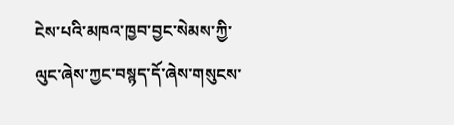ངེས་པའི་མཁའ་ཁྱབ་བྱང་སེམས་ཀྱི་ལུང་ཞེས་ཀྱང་བསྙད་དོ་ཞེས་གསུངས་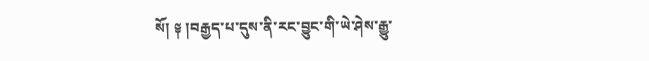སོ། ༈ །བརྒྱད་པ་དུས་ནི་རང་བྱུང་གི་ཡེ་ཤེས་རྒྱུ་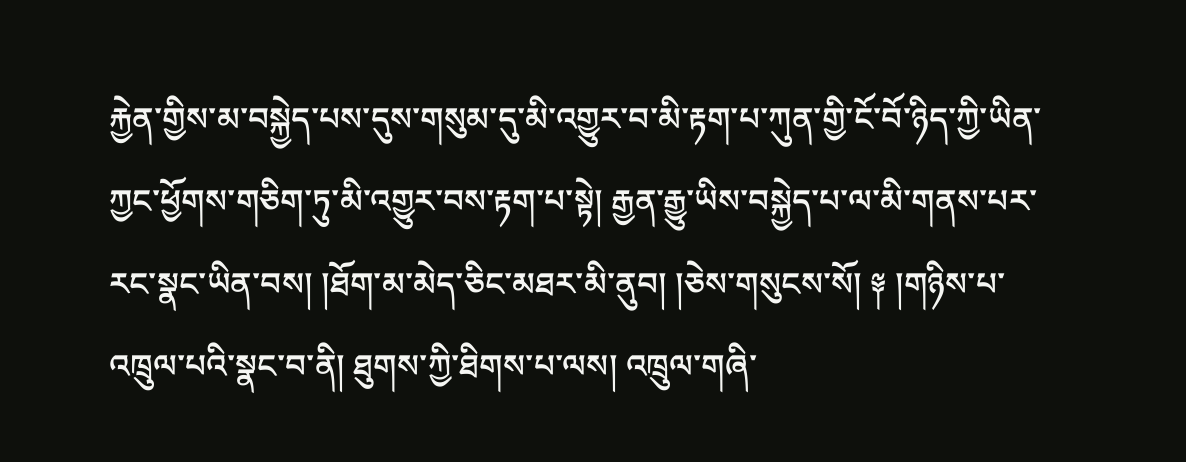རྐྱེན་གྱིས་མ་བསྐྱེད་པས་དུས་གསུམ་དུ་མི་འགྱུར་བ་མི་རྟག་པ་ཀུན་གྱི་ངོ་བོ་ཉིད་ཀྱི་ཡིན་ཀྱང་ཕྱོགས་གཅིག་ཏུ་མི་འགྱུར་བས་རྟག་པ་སྟེ། རྒྱན་རྒྱུ་ཡིས་བསྐྱེད་པ་ལ་མི་གནས་པར་རང་སྣང་ཡིན་བས། །ཐོག་མ་མེད་ཅིང་མཐར་མི་ནུབ། །ཅེས་གསུངས་སོ། ༈ །གཉིས་པ་འཁྲུལ་པའི་སྣང་བ་ནི། ཐུགས་ཀྱི་ཐིགས་པ་ལས། འཁྲུལ་གཞི་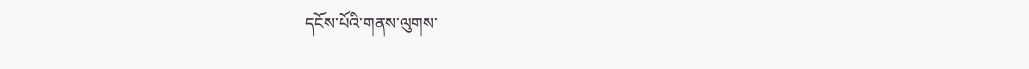དངོས་པོའི་གནས་ལུགས་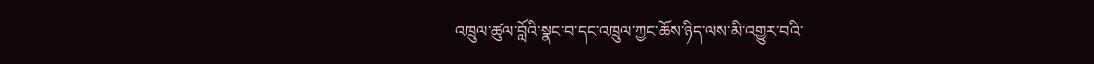འཁྲུལ་ཚུལ་བློའི་སྣང་བ་དང་འཁྲུལ་ཀྱང་ཆོས་ཉིད་ལས་མི་འགྱུར་བའི་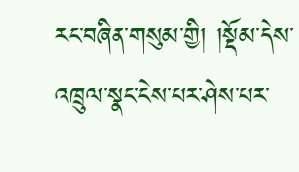རང་བཞིན་གསུམ་གྱི། །སྡོམ་དེས་འཁྲུལ་སྣང་ངེས་པར་ཤེས་པར་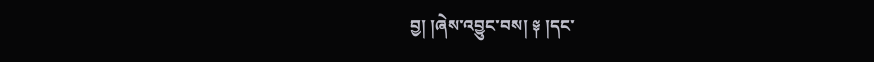བྱ། །ཞེས་འབྱུང་བས། ༈ །དང་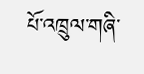པོ་འཁྲུལ་གཞི་